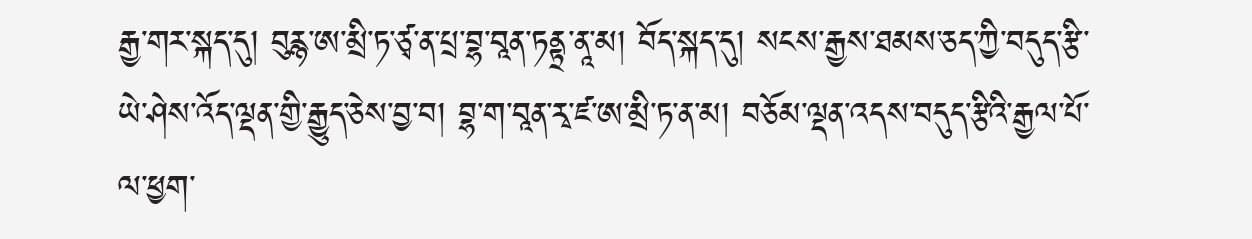རྒྱ་གར་སྐད་དུ། བུརྙ་ཨ་མྲི་ཏ་ཙྭ་ན་པྲ་བྷ་བཱན་ཏནྟྲ་ནཱ་མ། བོད་སྐད་དུ། སངས་རྒྱས་ཐམས་ཅད་ཀྱི་བདུད་རྩི་ཡེ་ཤེས་འོད་ལྡན་གྱི་རྒྱུད་ཅེས་བྱ་བ། བྷ་ག་བཱན་རྭ་ཛ་ཨ་མྲི་ཏ་ན་མ། བཅོམ་ལྡན་འདས་བདུད་རྩིའི་རྒྱལ་པོ་ལ་ཕྱག་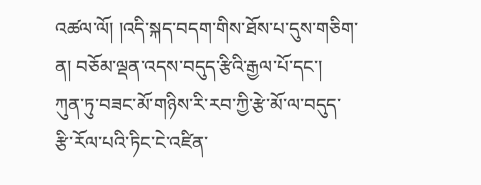འཚལ་ལོ། །འདི་སྐད་བདག་གིས་ཐོས་པ་དུས་གཅིག་ན། བཅོམ་ལྡན་འདས་བདུད་རྩིའི་རྒྱལ་པོ་དང་། ཀུན་ཏུ་བཟང་མོ་གཉིས་རི་རབ་ཀྱི་རྩེ་མོ་ལ་བདུད་རྩི་རོལ་པའི་ཏིང་ངེ་འཛིན་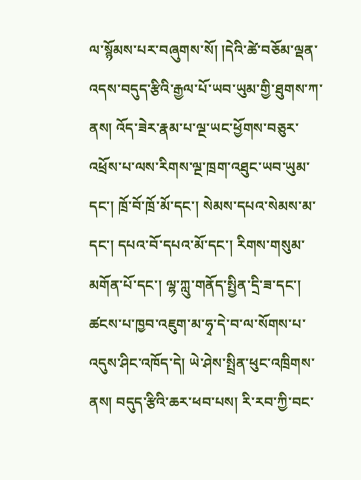ལ་སྙོམས་པར་བཞུགས་སོ། །དེའི་ཚེ་བཅོམ་ལྡན་འདས་བདུད་རྩིའི་རྒྱལ་པོ་ཡབ་ཡུམ་གྱི་ཐུགས་ཀ་ནས། འོད་ཟེར་རྣམ་པ་ལྔ་ཡང་ཕྱོགས་བཅུར་འཕྲོས་པ་ལས་རིགས་ལྔ་ཁྲག་འཐུང་ཡབ་ཡུམ་དང་། ཁྲོ་བོ་ཁྲོ་མོ་དང་། སེམས་དཔའ་སེམས་མ་དང་། དཔའ་བོ་དཔའ་མོ་དང་། རིགས་གསུམ་མགོན་པོ་དང་། ལྷ་ཀླུ་གནོད་སྤྱིན་དྲི་ཟ་དང་། ཚངས་པ་ཁྱབ་འཇུག་མ་ཧྭ་དེ་བ་ལ་སོགས་པ་འདུས་ཤིང་འཁོད་དེ། ཡེ་ཤེས་སྤྲིན་ཕུང་འཁྲིགས་ནས། བདུད་རྩིའི་ཆར་ཕབ་པས། རི་རབ་ཀྱི་བང་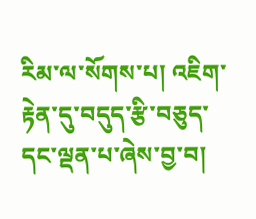རིམ་ལ་སོགས་པ། འཇིག་རྟེན་དུ་བདུད་རྩི་བཅུད་དང་ལྡན་པ་ཞེས་བྱ་བ།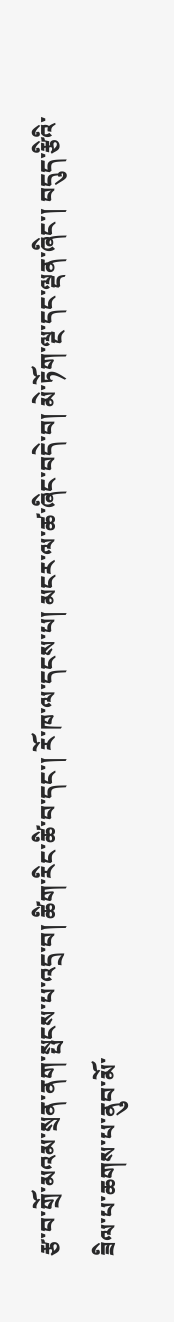རྩ་བ་གྲོ་མའམ་སྲན་ནག་སྤངས་པ་འདྲ་བ། ཚིག་རིང་ཚི་བ་དང་། རོ་ཁ་ལ་དངས་པ། མངར་ལ་ཚ་ཞིང་བདེ་བ། མེ་ཏོག་ལྔ་དང་ལྡན་ཞིང་། བདུད་རྩིའི་ཟིལ་པ་ཆགས་པ་ནུབ་མོ་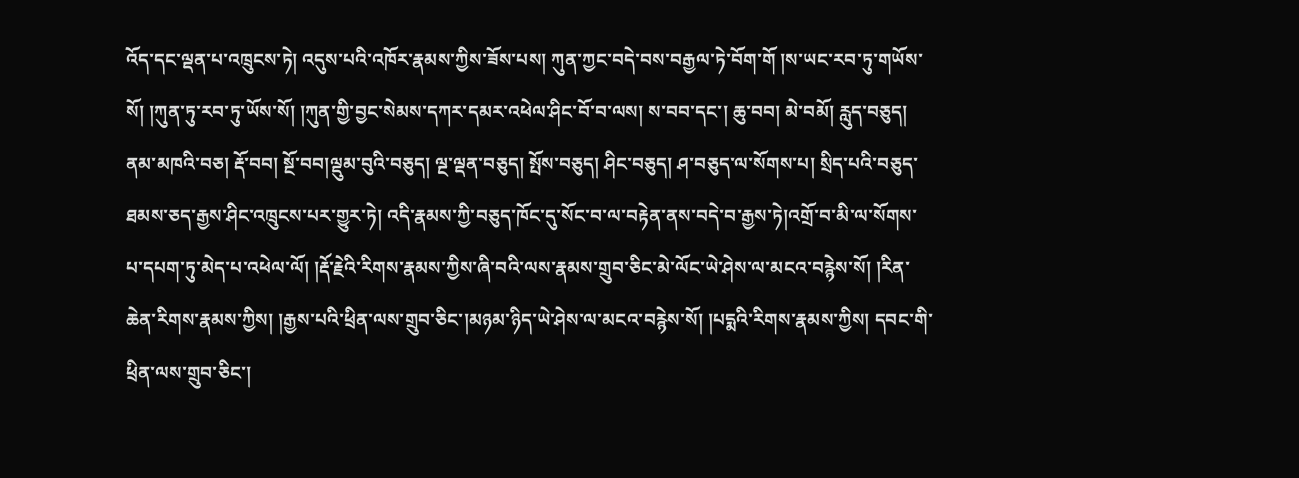འོད་དང་ལྡན་པ་འཁྲུངས་ཏེ། འདུས་པའི་འཁོར་རྣམས་ཀྱིས་ཟོས་པས། ཀུན་ཀྱང་བདེ་བས་བརྒྱལ་ཏེ་བོག་གོ །ས་ཡང་རབ་ཏུ་གཡོས་སོ། །ཀུན་ཏུ་རབ་ཏུ་ཡོས་སོ། །ཀུན་གྱི་བྱང་སེམས་དཀར་དམར་འཕེལ་ཤིང་བོ་བ་ལས། ས་བབ་དང་། ཆུ་བབ། མེ་བམོ། རླུད་བཅུད། ནམ་མཁའི་བཅ། རྡོ་བབ། སྔོ་བབ།ལྡུམ་བུའི་བཅུད། ལྔ་ལྡན་བཅུད། སྤོས་བཅུད། ཤིང་བཅུད། ཤ་བཅུད་ལ་སོགས་པ། སྲིད་པའི་བཅུད་ཐམས་ཅད་རྒྱས་ཤིང་འཁྲུངས་པར་གྱུར་ཏེ། འདི་རྣམས་ཀྱི་བཅུད་ཁོང་དུ་སོང་བ་ལ་བརྟེན་ནས་བདེ་བ་རྒྱས་ཏེ།འགྲོ་བ་མི་ལ་སོགས་པ་དཔག་ཏུ་མེད་པ་འཕེལ་ལོ། །རྡོ་རྗེའི་རིགས་རྣམས་ཀྱིས་ཞི་བའི་ལས་རྣམས་གྲུབ་ཅིང་མེ་ལོང་ཡེ་ཤེས་ལ་མངའ་བརྙེས་སོ། །རིན་ཆེན་རིགས་རྣམས་ཀྱིས། །རྒྱས་པའི་ཕྲིན་ལས་གྲུབ་ཅིང་།མཉམ་ཉིད་ཡེ་ཤེས་ལ་མངའ་བརྙེས་སོ། །པདྨའི་རིགས་རྣམས་ཀྱིས། དབང་གི་ཕྲིན་ལས་གྲུབ་ཅིང་།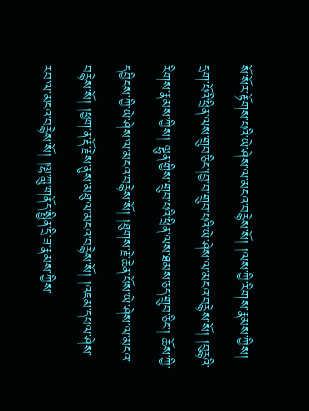སོ་སོར་རྟོགས་པའི་ཡེ་ཤེས་ལ་མངའ་བརྙེས་སོ། །ལས་ཀྱི་རིགས་རྣམས་ཀྱིས། དྲག་པོའི་ཕྲིན་ལས་གྲུབ་ཅིང་།བྱ་བ་གྲུབ་པའི་ཡེ་ཤེས་ལ་མངའ་བརྙེས་སོ། །བུརྙའི་རིགས་རྣམས་ཀྱིས། ལྷུན་གྱིས་གྲུབ་པའི་ཕྲིན་ལས་ཐམས་ཅད་གྲུབ་ཅིང་། ཆོས་ཀྱི་དབྱིངས་ཀྱི་ཡེ་ཤེས་ལ་མངའ་བརྙེས་སོ། །ཐུགས་རྗེ་ཆེན་པོས་ཡེ་ཤེས་ལ་མངའ་བརྙེས་སོ། །ཕྱག་ན་རྡོ་རྗེས་ནུས་མཐུ་ལ་མངའ་བརྙེས་སོ། །འཇམ་དཔལ་ཤེས་རབ་ལ་མངའ་བརྙེས་སོ། །ལྷ་ཀླུ་གནོད་སྤྱིན་དྲི་ཟ་རྣམས་ཀྱིས་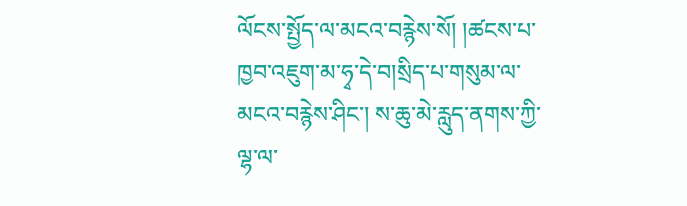ལོངས་སྤྱོད་ལ་མངའ་བརྙེས་སོ། །ཚངས་པ་ཁྱབ་འཇུག་མ་ཧྭ་དེ་བ།སྲིད་པ་གསུམ་ལ་མངའ་བརྙེས་ཤིང་། ས་ཆུ་མེ་རླུད་ནགས་ཀྱི་ལྷ་ལ་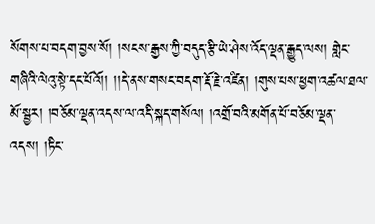སོགས་པ་བདག་བྱས་སོ། །སངས་རྒྱས་ཀྱི་བདུད་རྩི་ཡེ་ཤེས་འོད་ལྡན་རྒྱུད་ལས། གླེང་གཞིའི་ལེའུ་སྟེ་དང་པོའོ།། །།དེ་ནས་གསང་བདག་རྡོ་རྗེ་འཛིན། །གུས་པས་ཕྱག་འཚལ་ཐལ་མོ་སྦྱར། །བཅོམ་ལྡན་འདས་ལ་འདི་སྐད་གསོལ། །འགྲོ་བའི་མགོན་པོ་བཅོམ་ལྡན་འདས། །ཏིང་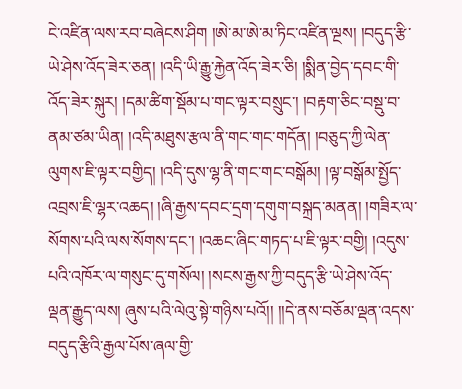ངེ་འཛིན་ལས་རབ་བཞེངས་ཤིག །ཨེ་མ་ཨེ་མ་ཏིང་འཛིན་ལྔས། །བདུད་རྩི་ཡེ་ཤེས་འོད་ཟེར་ཅན། །འདི་ཡི་རྒྱུ་རྐྱེན་འོད་ཟེར་ཅི། །སྨིན་བྱེད་དབང་གི་འོད་ཟེར་སྐུར། །དམ་ཚིག་སྡོམ་པ་གང་ལྟར་བསྲུང་། །བརྟག་ཅིང་བསྡུ་བ་ནམ་ཙམ་ཡིན། །འདི་མཐུས་རྩལ་ནི་གང་གང་གདོན། །བཅུད་ཀྱི་ལེན་ལུགས་ཇི་ལྟར་བགྱིད། །འདི་དུས་ལྷ་ནི་གང་གང་བསྒོམ། །ལྟ་བསྒོམ་སྤྱོད་འབྲས་ཇི་ལྷར་འཆད། །ཞི་རྒྱས་དབང་དྲག་དགུག་བསྐྲད་མནན། །གཟིར་ལ་སོགས་པའི་ལས་སོགས་དང་། །འཆང་ཞིང་གཏད་པ་ཇི་ལྟར་བགྱི། །འདུས་པའི་འཁོར་ལ་གསུང་དུ་གསོལ། །སངས་རྒྱས་ཀྱི་བདུད་རྩི་ཡེ་ཤེས་འོད་ལྡན་རྒྱུད་ལས། ཞུས་པའི་ལེའུ་སྟེ་གཉིས་པའོ།། །།དེ་ནས་བཅོམ་ལྡན་འདས་བདུད་རྩིའི་རྒྱལ་པོས་ཞལ་གྱི་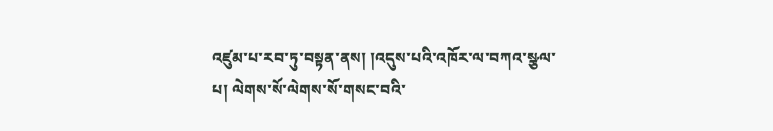འཛུམ་པ་རབ་ཏུ་བསྟན་ནས། །འདུས་པའི་འཁོར་ལ་བཀའ་སྩལ་པ། ལེགས་སོ་ལེགས་སོ་གསང་བའི་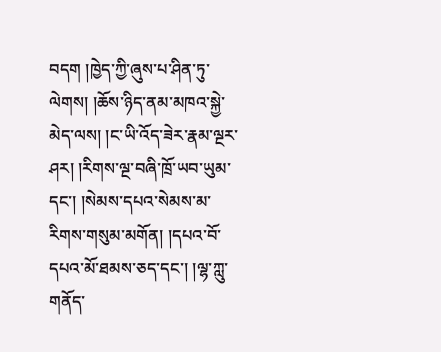བདག །ཁྱེད་ཀྱི་ཞུས་པ་ཤིན་ཏུ་ལེགས། །ཆོས་ཉིད་ནམ་མཁའ་སྐྱེ་མེད་ལས། །ང་ཡི་འོད་ཟེར་རྣམ་ལྔར་ཤར། །རིགས་ལྔ་བཞི་ཁྲོ་ཡབ་ཡུམ་དང་། །སེམས་དཔའ་སེམས་མ་རིགས་གསུམ་མགོན། །དཔའ་བོ་དཔའ་མོ་ཐམས་ཅད་དང་། །ལྷ་ཀླུ་གནོད་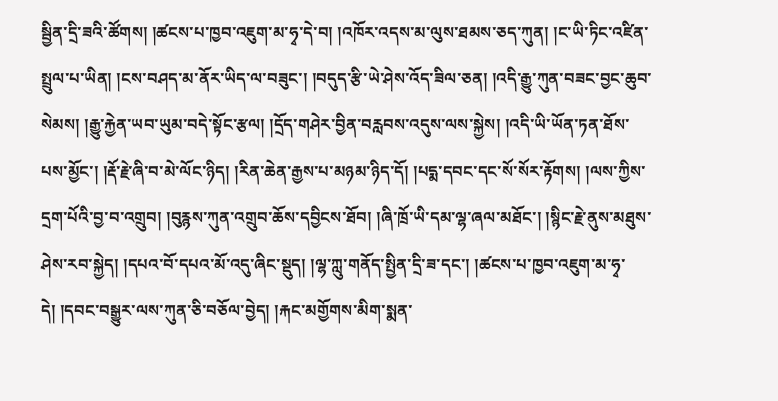སྦྱིན་དྲི་ཟའི་ཚོགས། །ཚངས་པ་ཁྱབ་འཇུག་མ་ཧྭ་དེ་བ། །འཁོར་འདས་མ་ལུས་ཐམས་ཅད་ཀུན། །ང་ཡི་ཏིང་འཛིན་སྤྲུལ་པ་ཡིན། །ངས་བཤད་མ་ནོར་ཡིད་ལ་བཟུང་། །བདུད་རྩི་ཡེ་ཤེས་འོད་ཟིལ་ཅན། །འདི་རྒྱུ་ཀུན་བཟང་བྱང་ཆུབ་སེམས། །རྒྱུ་རྐྱེན་ཡབ་ཡུམ་བདེ་སྟོང་རྩལ། །དྲོད་གཤེར་བྱིན་བརླབས་འདུས་ལས་སྐྱེས། །འདི་ཡི་ཡོན་ཏན་ཐོས་པས་མྱོང་། །རྡོ་རྗེ་ཞི་བ་མེ་ལོང་ཉིད། །རིན་ཆེན་རྒྱས་པ་མཉམ་ཉིད་དོ། །པདྨ་དབང་དང་སོ་སོར་རྟོགས། །ལས་ཀྱིས་དྲག་པོའི་བྱ་བ་འགྲུབ། །བུརྙས་ཀུན་འགྲུབ་ཆོས་དབྱིངས་ཐོབ། །ཞི་ཁྲོ་ཡི་དམ་ལྷ་ཞལ་མཐོང་། །སྙིང་རྗེ་ནུས་མཐུས་ཤེས་རབ་སྐྱེད། །དཔའ་བོ་དཔའ་མོ་འདུ་ཞིང་སྡུད། །ལྷ་ཀླུ་གནོད་སྤྱིན་དྲི་ཟ་དང་། །ཚངས་པ་ཁྱབ་འཇུག་མ་ཧྭ་དེ། །དབང་བསྒྱུར་ལས་ཀུན་ཅི་བཅོལ་བྱེད། །རྐང་མགྱོགས་མིག་སྨན་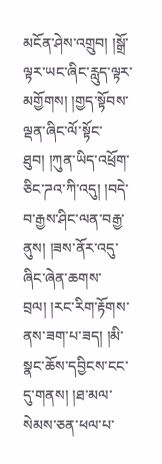མངོན་ཤེས་འགྲུབ། །སྒྲོ་ལྟར་ཡང་ཞིང་རླུད་ལྟར་མགྱོགས། །གྱད་སྟོབས་ལྡན་ཞིང་ལོ་སྟོང་ཐུབ། །ཀུན་ཡིད་འཕྲོག་ཅིང་ཌའ་ཀི་འདུ། །བདེ་བ་རྒྱས་ཤིང་ལན་བརྒྱ་ནུས། །ཟས་ནོར་འདུ་ཞིང་ཞེན་ཆགས་བྲལ། །རང་རིག་རྟོགས་ནས་ཟག་པ་ཟད། །མི་སྣང་ཆོས་དབྱིངས་ངང་དུ་གནས། །ཐ་མལ་སེམས་ཅན་ཕལ་པ་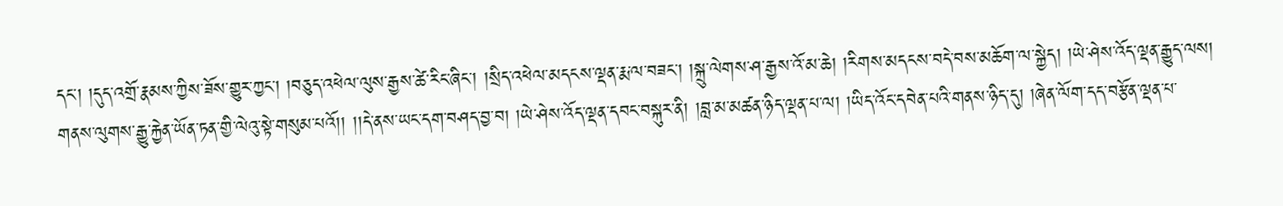དང་། །དུད་འགྲོ་རྣམས་ཀྱིས་ཟོས་གྱུར་ཀྱང་། །བཅུད་འཕེལ་ལུས་རྒྱས་ཚེ་རིང་ཞིང་། །སྲིད་འཕེལ་མདངས་ལྡན་རྨ་ལ་བཟང་། །སྐྲུ་ལེགས་ཤ་རྒྱས་འོ་མ་ཆེ། །རིགས་མདངས་བདེ་བས་མཆོག་ལ་སྐྱེད། །ཡེ་ཤེས་འོད་ལྡན་རྒྱུད་ལས། གནས་ལུགས་རྒྱུ་རྐྱེན་ཡོན་ཏན་གྱི་ལེའུ་སྟེ་གསུམ་པའོ།། །།དེ་ནས་ཡང་དག་བཤད་བྱ་བ། །ཡེ་ཤེས་འོད་ལྡན་དབང་བསྐུར་ནི། །བླ་མ་མཚན་ཉིད་ལྡན་པ་ལ། །ཡིད་འོང་དབེན་པའི་གནས་ཉིད་དུ། །ཞེན་ལོག་དད་བརྩོན་ལྡན་པ་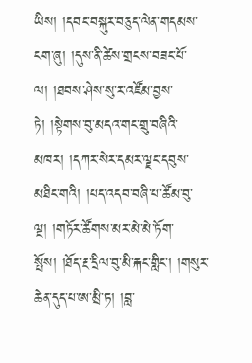ཡིས། །དབང་བསྐུར་བཅུད་ལེན་གདམས་ངག་ཞུ། །དུས་ནི་ཚེས་གྲངས་བཟང་པོ་ལ། །ཐབས་ཤེས་སུ་ར་འཛོམ་བྱས་ཏེ། །སྟེགས་བུ་མདའ་གང་གྲུ་བཞིའི་མཁར། །དཀར་སེར་དམར་ལྗང་དབུས་མཐིང་གའི། །པད་འདབ་བཞི་པ་ཚོམ་བུ་ལྔ། །གཏོར་ཚོགས་མར་མེ་མེ་ཏོག་སྤོས། །ཐོད་རྔ་དྲིལ་བུ་མི་རྐང་གླིང་། །གསུར་ཆེན་དུད་པ་ཨ་མྲི་ཏ། །བླ་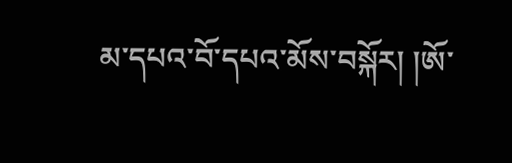མ་དཔའ་བོ་དཔའ་མོས་བསྐོར། །ཨོ་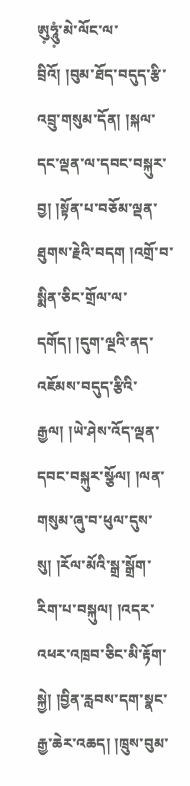ཨུ༷ཧཱུཾ༷་མེ་ལོང་ལ་བྲིའོ། །བུམ་ཐོད་བདུད་རྩི་འབྲུ་གསུམ་དོན། །སྐལ་དང་ལྡན་ལ་དབང་བསྐུར་བྱ། །སྟོན་པ་བཅོམ་ལྡན་ཐུགས་རྗེའི་བདག །འགྲོ་བ་སྨིན་ཅིང་གྲོལ་ལ་དགོད། །དུག་ལྔའི་ནད་འཇོམས་བདུད་རྩིའི་རྒྱལ། །ཡེ་ཤེས་འོད་ལྡན་དབང་བསྐུར་སྩོལ། །ལན་གསུམ་ཞུ་བ་ཕུལ་དུས་སུ། །རོལ་མོའི་སྒྲ་སྒྲོག་རིག་པ་བསྐུལ། །འདར་འཕར་འཁྲབ་ཅིང་མི་རྟོག་སྐྱེ། །བྱིན་རླབས་དག་སྣང་རྒྱ་ཆེར་འཆད། །ཁྲུས་བུམ་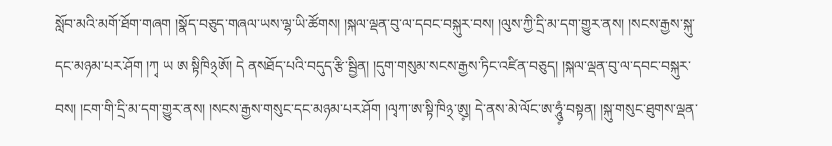སློབ་མའི་མགོ་ཐོག་གཞག །སྣོད་བཅུད་གཞལ་ཡས་ལྷ་ཡི་ཚོགས། །སྐལ་ལྡན་བུ་ལ་དབང་བསྐུར་བས། །ལུས་ཀྱི་དྲི་མ་དག་གྱུར་ནས། །སངས་རྒྱས་སྐུ་དང་མཉམ་པར་ཤོག །ཀྭ ཡ ཨ སྟིཁི྅ཨོ། དེ ནསཐོད་པའི་བདུད་རྩི་སྦྱིན། །དུག་གསུམ་སངས་རྒྱས་ཏིང་འཛིན་བཅུད། །སྐལ་ལྡན་བུ་ལ་དབང་བསྐུར་བས། །ངག་གི་དྲི་མ་དག་གྱུར་ནས། །སངས་རྒྱས་གསུང་དང་མཉམ་པར་ཤོག །ལྭཀ་ཨ་སྟི་ཁི྅་ཨུ༷། དེ་ནས་མེ་ལོང་ཨ་ཧཱུཾ༷་བསྟན། །སྐུ་གསུང་ཐུགས་ལྡན་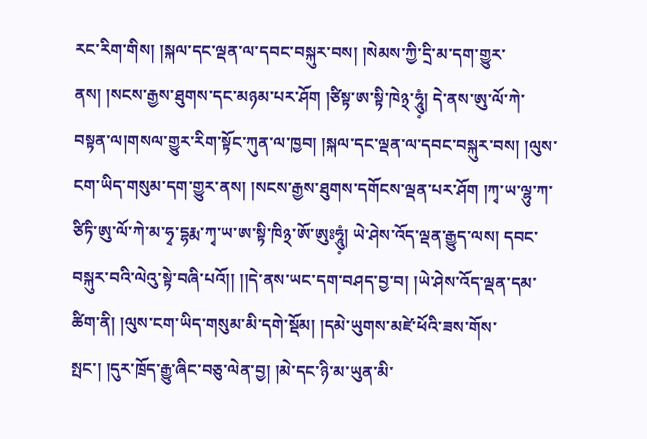རང་རིག་གིས། །སྐལ་དང་ལྡན་ལ་དབང་བསྐུར་བས། །སེམས་ཀྱི་དྲི་མ་དག་གྱུར་ནས། །སངས་རྒྱས་ཐུགས་དང་མཉམ་པར་ཤོག །ཙིསྟ་ཨ་སྟི་ཁེ྅་ཧཱུཾ༷། དེ་ནས་ཨུ་ལོ་ཀེ་བསྟན་ལ།གསལ་གྱུར་རིག་སྟོང་ཀུན་ལ་ཁྱབ། །སྐལ་དང་ལྡན་ལ་དབང་བསྐུར་བས། །ལུས་ངག་ཡིད་གསུམ་དག་གྱུར་ནས། །སངས་རྒྱས་ཐུགས་དགོངས་ལྡན་པར་ཤོག །ཀྭ་ཡ་ལྷུ་ཀ་ཙིཏི་ཨུ་ལོ་ཀེ་མ་ཧྭ་དྷརྨ་ཀྭ་ཡ་ཨ་སྟི་ཁི྅་ཨོ་ཨུཿཧཱུཾ༷། ཡེ་ཤེས་འོད་ལྡན་རྒྱུད་ལས། དབང་བསྐུར་བའི་ལེའུ་སྟེ་བཞི་པའོ།། །།དེ་ནས་ཡང་དག་བཤད་བྱ་བ། །ཡེ་ཤེས་འོད་ལྡན་དམ་ཚིག་ནི། །ལུས་ངག་ཡིད་གསུམ་མི་དགེ་སྡོམ། །དམེ་ཡུགས་མཛེ་ཕོའི་ཟས་གོས་སྤང་། །དུར་ཁྲོད་རྒྱུ་ཞིང་བཅུ་ལེན་བྱ། །མེ་དང་ཉི་མ་ཡུན་མི་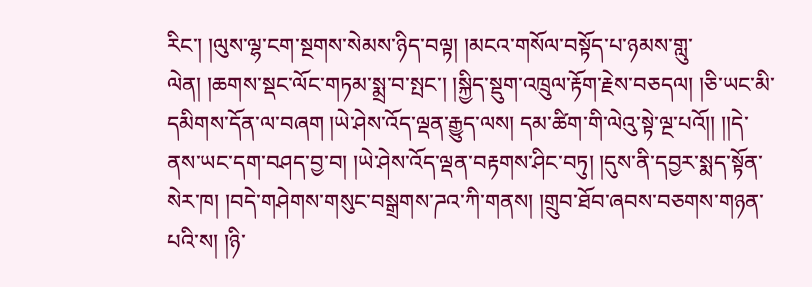རིང་། །ལུས་ལྷ་ངག་སྔགས་སེམས་ཉིད་བལྟ། །མངའ་གསོལ་བསྟོད་པ་ཉམས་གླུ་ལེན། །ཆགས་སྡང་ལོང་གཏམ་སྨྲ་བ་སྤང་། །སྐྱིད་སྡུག་འཁྲུལ་རྟོག་རྗེས་བཅདལ། །ཅི་ཡང་མི་དམིགས་དོན་ལ་བཞག །ཡེ་ཤེས་འོད་ལྡན་རྒྱུད་ལས། དམ་ཚིག་གི་ལེའུ་སྟེ་ལྔ་པའོ།། །།དེ་ནས་ཡང་དག་བཤད་བྱ་བ། །ཡེ་ཤེས་འོད་ལྡན་བརྟགས་ཤིང་བཏུ། །དུས་ནི་དབྱར་སྨད་སྟོན་སེར་ཁ། །བདེ་གཤེགས་གསུང་བསྒྲགས་ཌའ་ཀི་གནས། །གྲུབ་ཐོབ་ཞབས་བཅགས་གཉན་པའི་ས། །ཉི་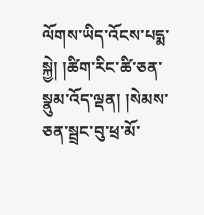ལོགས་ཡིད་འོངས་པདྨ་སྐྱེ། །ཚིག་རིང་ཚི་ཅན་སྣུམ་འོད་ལྡན། །སེམས་ཅན་སྦྲང་བུ་ཕྲ་མོ་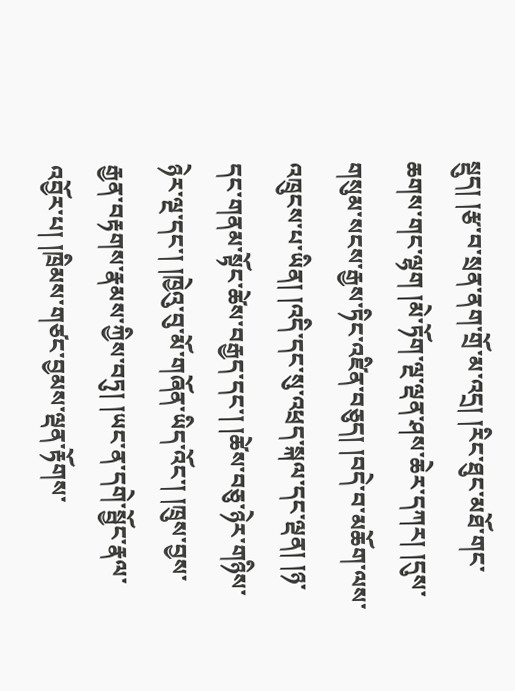སྡུད། །རྩ་བ་སྲན་ནག་གྲོ་མ་འདྲ། །རིང་ཐུང་མཐོ་གང་ཆགས་གང་ལྷག །མེ་ཏོག་ལྔ་ལྡན་ཤས་ཆེར་དཀར། །དུས་གསུམ་སངས་རྒྱས་ཏིང་འཛིན་བཅུད། །བདེ་བ་མཆོག་ལས་འཁྲུངས་པ་ཡིན། །འདི་དང་སུ་འཕྲད་སྐལ་དང་ལྡན། །ཉ་དང་གནམ་སྟོང་ཚེས་བརྒྱད་དང་། །ཚེས་བཅུ་ཉེར་གཉིས་ཉེར་ལྔ་དང་། །ཁྱེའུ་བུ་མོ་གཞོན་ཡིད་འོང་། །ཁྲུས་བྱས་རྒྱན་བརྟགས་རྣམས་ཀྱིས་བཏུ། །ཡང་ན་དགེ་སྦྱོང་རྣལ་འབྱོར་པ། །ཁྲིམས་གཙང་བྱམས་ལྡན་རྟོགས་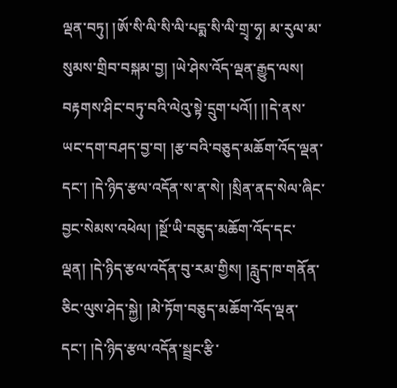ལྡན་བཏུ། །ཨོ་སི་ལི་སི་ལི་པདྨ་སི་ལི་གྲྭ་ཧྭ། མ་རུལ་མ་སུམས་གྲིབ་བསྐམ་བྱ། །ཡེ་ཤེས་འོད་ལྡན་རྒྱུད་ལས། བརྟགས་ཤིང་བཏུ་བའི་ལེའུ་སྟེ་དྲུག་པའོ།། །།དེ་ནས་ཡང་དག་བཤད་བྱ་བ། །རྩ་བའི་བཅུད་མཆོག་འོད་ལྡན་དང་། །དེ་ཉིད་རྩལ་འདོན་ས་ན་སེ། །སྲིན་ནད་སེལ་ཞིང་བྱང་སེམས་འཕེལ། །སྔོ་ཡི་བཅུད་མཆོག་འོད་དང་ལྡན། །དེ་ཉིད་རྩལ་འདོན་བུ་རམ་གྱིས། །རླུད་ཁ་གནོན་ཅིང་ལུས་ཤེད་སྐྱེ། །མེ་ཏོག་བཅུད་མཆོག་འོད་ལྡན་དང་། །དེ་ཉིད་རྩལ་འདོན་སྦྲང་རྩི་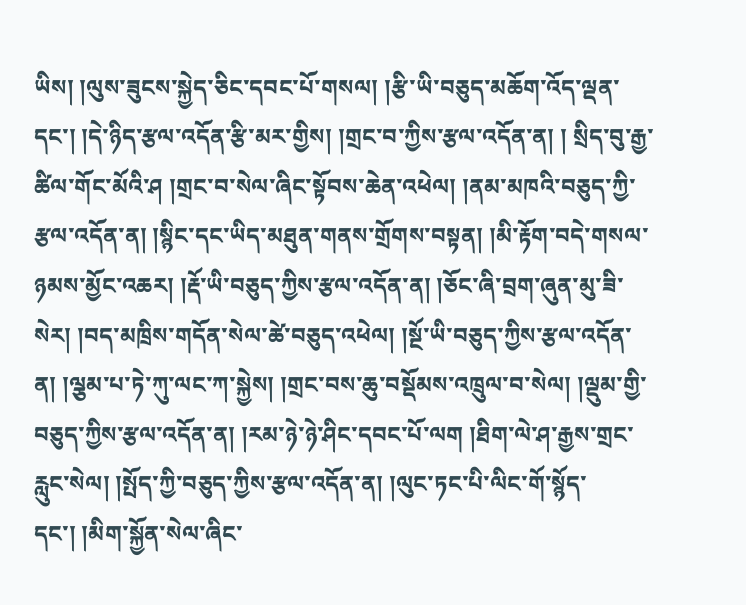ཡིས། །ལུས་ཟུངས་སྐྱེད་ཅིང་དབང་པོ་གསལ། །རྩི་ཡི་བཅུད་མཆོག་འོད་ལྡན་དང་། །དེ་ཉིད་རྩལ་འདོན་རྩི་མར་གྱིས། །གྲང་བ་ཀྱིས་རྩལ་འདོན་ན། ། སྲིད་བུ་རྒྱ་ཚིལ་གོང་མོའི་ཤ །གྲང་བ་སེལ་ཞིང་སྟོབས་ཆེན་འཕེལ། །ནམ་མཁའི་བཅུད་ཀྱི་རྩལ་འདོན་ན། །སྙིང་དང་ཡིད་མཐུན་གནས་གྲོགས་བསྟན། །མི་རྟོག་བདེ་གསལ་ཉམས་མྱོང་འཆར། །རྡོ་ཡི་བཅུད་ཀྱིས་རྩལ་འདོན་ན། །ཅོང་ཞི་བྲག་ཞུན་མུ་ཟི་སེར། །བད་མཁྲིས་གདོན་སེལ་ཚེ་བཅུད་འཕེལ། །སྔོ་ཡི་བཅུད་ཀྱིས་རྩལ་འདོན་ན། །ལྕམ་པ་ཏེ་ཀུ་ལང་ཀ་སྐྱེས། །གྲང་བས་ཆུ་བསྡོམས་འཁྲུལ་བ་སེལ། །ལྡུམ་གྱི་བཅུད་ཀྱིས་རྩལ་འདོན་ན། །རམ་ཉེ་ཉེ་ཤིང་དབང་པོ་ལག །ཐིག་ལེ་ཤ་རྒྱས་གྲང་རླུང་སེལ། །སྤོད་ཀྱི་བཅུད་ཀྱིས་རྩལ་འདོན་ན། །ལུང་ཏང་པི་ལིང་གོ་སྙོད་དང་། །མིག་སྐྱོན་སེལ་ཞིང་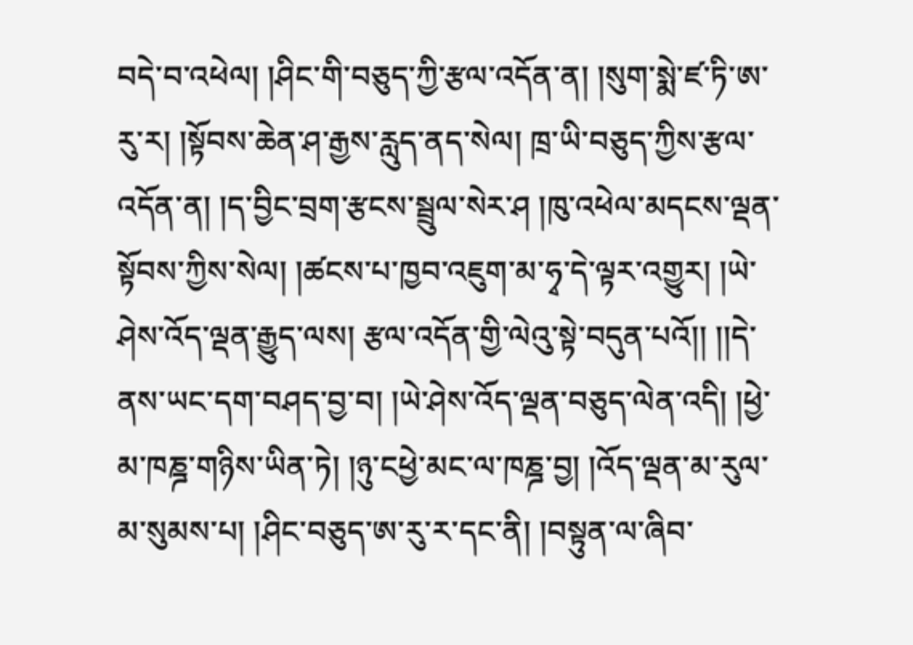བདེ་བ་འཕེལ། །ཤིང་གི་བཅུད་ཀྱི་རྩལ་འདོན་ན། །སུག་སྨེ་ཛ་ཏི་ཨ་རུ་ར། །སྟོབས་ཆེན་ཤ་རྒྱས་རླུད་ནད་སེལ། ཁྲ་ཡི་བཅུད་ཀྱིས་རྩལ་འདོན་ན། །ད་བྱིང་བྲག་རྩངས་སྦྲུལ་སེར་ཤ །ཁུ་འཕེལ་མདངས་ལྡན་སྟོབས་ཀྱིས་སེལ། །ཚངས་པ་ཁྱབ་འཇུག་མ་ཧྭ་དེ་ལྟར་འགྱུར། །ཡེ་ཤེས་འོད་ལྡན་རྒྱུད་ལས། རྩལ་འདོན་གྱི་ལེའུ་སྟེ་བདུན་པའོ།། །།དེ་ནས་ཡང་དག་བཤད་བྱ་བ། །ཡེ་ཤེས་འོད་ལྡན་བཅུད་ལེན་འདི། །ཕྱེ་མ་ཁཎྜ་གཉིས་ཡིན་ཏེ། །ཉུ་ངཕྱེ་མང་ལ་ཁཎྜ་བྱ། །འོད་ལྡན་མ་རུལ་མ་སུམས་པ། །ཤིང་བཅུད་ཨ་རུ་ར་དང་ནི། །བསྟུན་ལ་ཞིབ་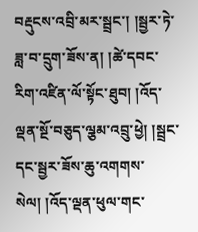བརྡུངས་འབྲི་མར་སྦྲང་། །སྦྱར་ཏེ་ཟླ་བ་དྲུག་ཟོས་ན། །ཚེ་དབང་རིག་འཛིན་ལོ་སྟོང་ཐུབ། །འོད་ལྡན་སྔོ་བཅུད་ལྕམ་འབྲུ་ཕྱེ། །སྦྲང་དང་སྦྱར་ཟོས་ཆུ་འགགས་སེལ། །འོད་ལྡན་ཕུལ་གང་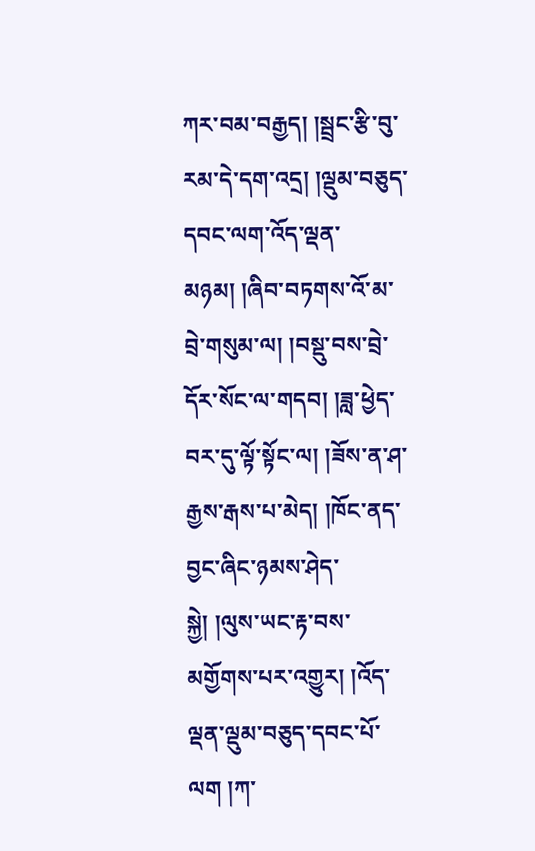ཀར་བམ་བརྒྱད། །སྦྲང་རྩི་བུ་རམ་དེ་དག་འདྲ། །ལྡུམ་བཅུད་དབང་ལག་འོད་ལྡན་མཉམ། །ཞིབ་བཏགས་འོ་མ་བྲེ་གསུམ་ལ། །བསྡུ་བས་བྲེ་དོར་སོང་ལ་གདབ། །ཟླ་ཕྱེད་བར་དུ་ལྟོ་སྟོང་ལ། །ཟོས་ན་ཤ་རྒྱས་རྒས་པ་མེད། །ཁོང་ནད་བྱང་ཞིང་ཉམས་ཤེད་སྐྱེ། །ལུས་ཡང་རྟ་བས་མགྱོགས་པར་འགྱུར། །འོད་ལྡན་ལྡུམ་བཅུད་དབང་པོ་ལག །ཀ་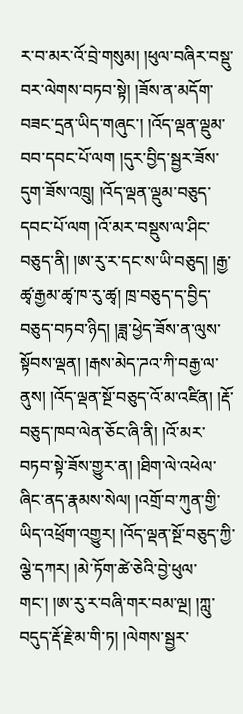ར་བ་མར་འོ་བྲེ་གསུམ། །ཕུལ་བཞིར་བསྡུ་བར་ལེགས་བཏབ་སྟེ། །ཟོས་ན་མདོག་བཟང་དྲན་ཡིད་གཞུང་། །འོད་ལྡན་ལྡུམ་བབ་དབང་པོ་ལག །དུར་བྱིད་སྦྱར་ཟོས་དུག་ཟོས་འཁྲུ། །འོད་ལྡན་ལྡུམ་བཅུད་དབང་པོ་ལག །འོ་མར་བསྡུས་ལ་ཤིང་བཅུད་ནི། །ཨ་རུ་ར་དང་ས་ཡི་བཅུད། །རྒྱ་ཚྭ་རྒྱམ་ཚྭ་ཁ་རུ་ཚྭ། ཁྲ་བཅུད་ད་བྱིད་བཅུད་བཏབ་ཉིད། །ཟླ་ཕྱེད་ཟོས་ན་ལུས་སྟོབས་ལྡན། །རྒས་མེད་ཌའ་ཀི་བརྒྱ་ལ་ནུས། །འོད་ལྡན་སྔོ་བཅུད་འོ་མ་འཛིན། །རྡོ་བཅུད་ཁབ་ལེན་ཅོང་ཞི་ནི། །འོ་མར་བཏབ་སྟེ་ཟོས་གྱུར་ན། །ཐིག་ལེ་འཕེལ་ཞིང་ནད་རྣམས་སེལ། །འགྲོ་བ་ཀུན་གྱི་ཡིད་འཕྲོག་འགྱུར། །འོད་ལྡན་སྔོ་བཅུད་ཀྱི་ལྕེ་དཀར། །མེ་ཏོག་ཚེ་ཅེའི་བྱེ་ཕུལ་གང་། །ཨ་རུ་ར་བཞི་གར་བམ་ལྔ། །ཀླུ་བདུད་རྡོ་རྗེ་མ་གི་ཏ། །ལེགས་སྦྱར་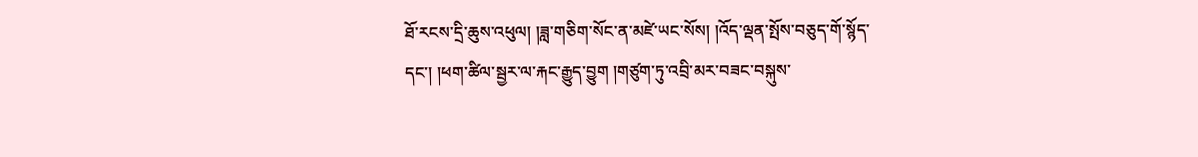ཐོ་རངས་དྲི་ཆུས་འཕུལ། །ཟླ་གཅིག་སོང་ན་མཛེ་ཡང་སོས། །འོད་ལྡན་སྤོས་བཅུད་གོ་སྙོད་དང་། །ཕག་ཚིལ་སྦྱར་ལ་རྐང་རྒྱུད་བྱུག །གཙུག་ཏུ་འབྲི་མར་བཟང་བསྐུས་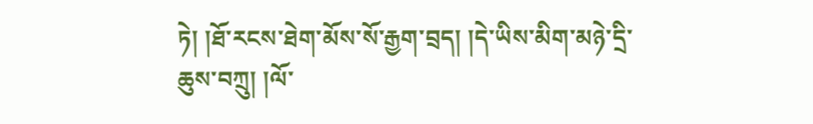ཏེ། །ཐོ་རངས་ཐེག་མོས་སོ་རྒྱག་བྲད། །དེ་ཡིས་མིག་མཉེ་དྲི་ཆུས་བཀྲུ། །ལོ་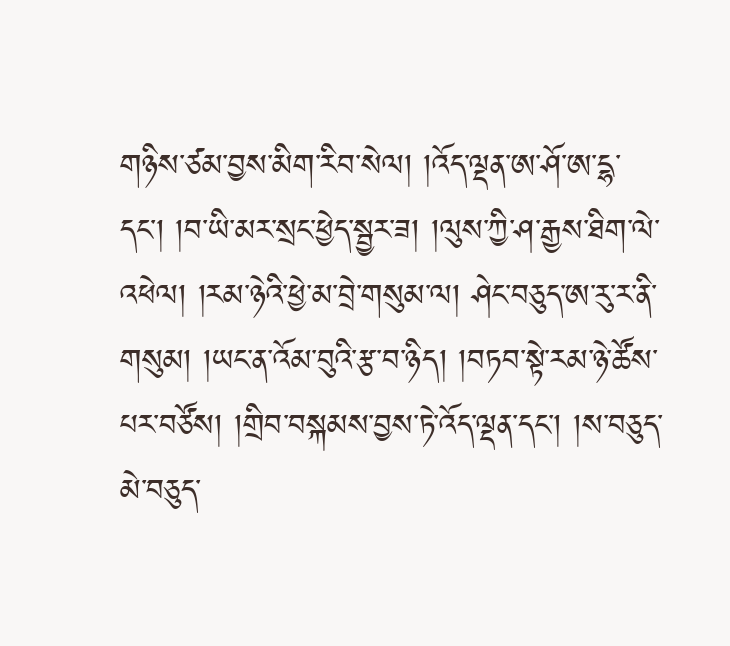གཉིས་ཙམ་བྱས་མིག་རིབ་སེལ། །འོད་ལྡན་ཨ་ཤོ་ཨ་དྷ་དང་། །བ་ཡི་མར་སྲང་ཕྱེད་སྦྱར་ཟ། །ལུས་ཀྱི་ཤ་རྒྱས་ཐིག་ལེ་འཕེལ། །རམ་ཉེའི་ཕྱེ་མ་བྲེ་གསུམ་ལ། ཤེང་བཅུད་ཨ་རུ་ར་ནི་གསུམ། །ཡང་ན་འོམ་བུའི་རྩ་བ་ཉིད། །བཏབ་སྟེ་རམ་ཉེ་ཚོས་པར་བཙོས། །གྲིབ་བསྐམས་བྱས་ཏེ་འོད་ལྡན་དང་། །ས་བཅུད་མེ་བཅུད་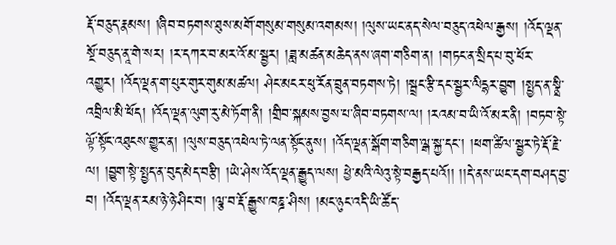རྡོ་བཅུད་རྣམས། །ཞིབ་བཏགས་ཐུས་མགོ་གསུམ་གསུམ་འགམས། །ལུས་ཡང་ནད་སེལ་བཅུད་འཕེལ་རྒྱས། །འོད་ལྡན་སྔོ་བཅུད་ནཱ་གེ་སར། །ར་དཀར་བ་མར་འོ་མ་སྦྱར། །ཟླ་མཚན་མཆེད་ནས་ཞག་གཅིག་ན། །གཏང་ན་སྲིད་པ་བུ་ཕོར་འགྱུར། །འོད་ལྡན་ག་པུར་གུར་གུམ་མཚལ། ཤེང་མངར་ཕུ་རོན་བྲུན་བཏགས་ཏེ། །སྦྲང་རྩི་དང་སྦྱར་ལིདྷར་བྱུག །སྤྱད་ན་སྣྲི་འབྲིལ་མི་ཕོད། །འོད་ལྡན་ལུག་རུ་མེ་ཏོག་ནི། །གྲིབ་སྐམས་བྱས་པ་ཞིབ་བཏགས་ལ། །རའམ་བ་ཡི་འོ་མར་ནི། །བཏབ་སྟེ་ལྟོ་སྟོང་འཐུངས་གྱུར་ན། །ལུས་བཅུད་འཕེལ་ཏེ་ལན་སྟོང་ནུས། །འོད་ལྡན་སྒོག་གཅིག་ལྒ་སྐྱ་དང་། །ཕག་ཚིལ་སྦྱར་ཏེ་རྡོ་རྗེ་ལ། །བྱུག་སྟེ་སྤྱད་ན་བུད་མེད་བརྩི། །ཡེ་ཤེས་འོད་ལྡན་རྒྱུད་ལས། ཕྱེ་མའི་ལེའུ་སྟེ་བརྒྱད་པའོ།། །།དེ་ནས་ཡང་དག་བཤད་བྱ་བ། །འོད་ལྡན་རམ་ཉེ་ཉེ་ཤིང་བ། །ལྕ་བ་རྡོ་རྒྱུས་ཁཎྜ་ཤིས། །མང་ཉུང་འདི་ཡི་ཚོད་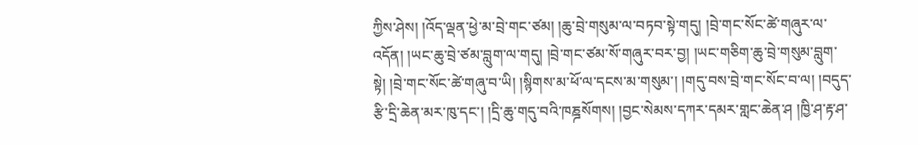ཀྱིས་ཤེས། །འོད་ལྡན་ཕྱེ་མ་བྲེ་གང་ཙམ། །ཆུ་བྲེ་གསུམ་ལ་བཏབ་སྟེ་གདུ། །བྲེ་གང་སོང་ཚེ་གཞུར་ལ་འདོན། །ཡང་ཆུ་བྲེ་ཙམ་བླུག་ལ་གདུ། །བྲེ་གང་ཙམ་སོ་གཞུར་བར་བྱ། །ཡང་གཅིག་ཆུ་བྲེ་གསུམ་བླུག་སྟེ། །བྲེ་གང་སོང་ཚེ་གཞུ་བ་ཡི། །སྙིགས་མ་ཕོ་ལ་དངས་མ་གསུམ་། །གདུ་བས་བྲེ་གང་སོང་བ་ལ། །བདུད་རྩི་དྲི་ཆེན་མར་ཁུ་དང་། །དྲི་ཆུ་གདུ་བའི་ཁཎྜསོགས། །བྱང་སེམས་དཀར་དམར་གླང་ཆེན་ཤ །ཁྱི་ཤ་རྟ་ཤ་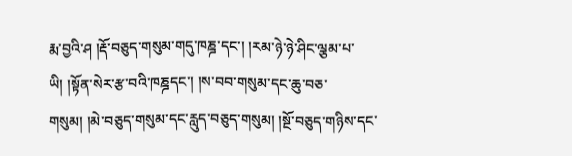རྨ་བྱའི་ཤ །རྡོ་བཅུད་གསུམ་གདུ་ཁཎྜ་དང་། །རམ་ཉེ་ཉེ་ཤིང་ལྕམ་པ་ཡི། །སྟོན་སེར་རྩ་བའི་ཁཎྜདང་། །ས་བབ་གསུམ་དང་ཆུ་བཅ་གསུམ། །མེ་བཅུད་གསུམ་དང་རླུད་བཅུད་གསུམ། །སྔོ་བཅུད་གཉིས་དང་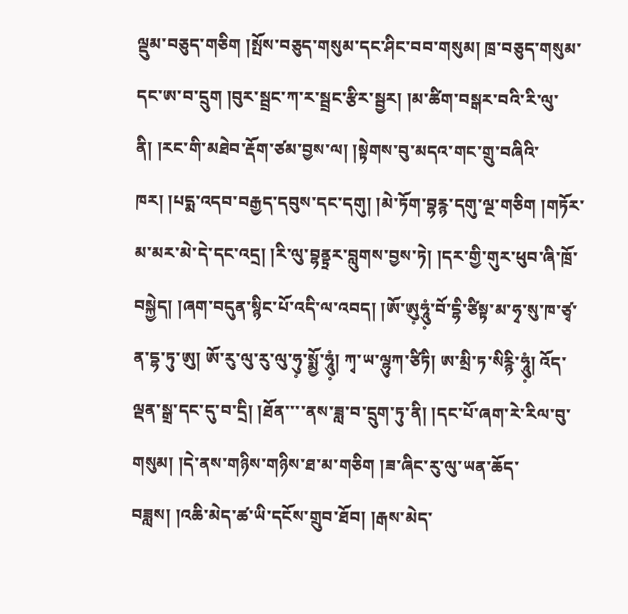ལྡུམ་བཅུད་གཅིག །སྤོས་བཅུད་གསུམ་དང་ཤིང་བབ་གསུམ། ཁྲ་བཅུད་གསུམ་དང་ཨ་བ་དྲུག །བུར་སྦྲང་ཀ་ར་སྦྲང་རྩིར་སྦྱར། །མ་ཚིག་བསྒར་བའི་རི་ལུ་ནི། །རང་གི་མཐེབ་རྡོག་ཙམ་བྱས་ལ། །སྟེགས་བུ་མདའ་གང་གྲུ་བཞིའི་ཁར། །པདྨ་འདབ་བརྒྱད་དབུས་དང་དགུ། །མེ་ཏོག་བྷརྙ་དགུ་ལྔ་གཅིག །གཏོར་མ་མར་མེ་དེ་དང་འདྲ། །རི་ལུ་བྷནྟྲར་བླུགས་བྱས་ཏེ། །དར་གྱི་གུར་ཕུབ་ཞི་ཁྲོ་བསྐྱེད། །ཞག་བདུན་སྙིང་པོ་འདི་ལ་འབད། །ཨོ་ཨུ༷ཧཱུཾ༷་བོ་དྷི་ཙིསྟ་མ་ཧྭ་སུ་ཁ་ཙྭ་ན་དྷ་ཏུ་ཨུ། ཨོ་རུ་ལུ་རུ་ལུ་ཧུ༷་སྨྱོ་ཧཱུཾ༷། ཀྭ་ཡ་ལྷུཀ་ཙིཏི། ཨ་མྲི་ཏ་སིརྙི་ཧཱུཾ༷། འོད་ལྡན་སྒྲ་དང་དུ་བ་དྲི། །ཐོན་་་་ནས་ཟླ་བ་དྲུག་ཏུ་ནི། །དང་པོ་ཞག་རེ་རིལ་བུ་གསུམ། །དེ་ནས་གཉིས་གཉིས་ཐ་མ་གཅིག །ཟ་ཞིང་རུ་ལུ་ཡན་ཆོད་བཟླས། །འཆི་མེད་ཚ་ཡི་དངོས་གྲུབ་ཐོབ། །རྒས་མེད་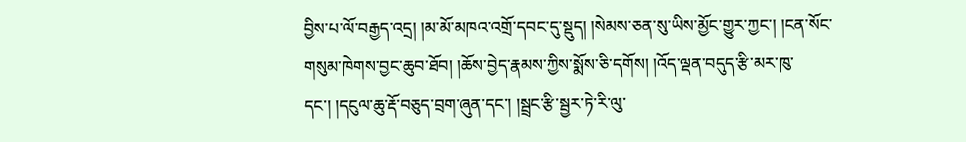བྱིས་པ་ལོ་བརྒྱད་འདྲ། །མ་མོ་མཁའ་འགྲོ་དབང་དུ་སྡུད། །སེམས་ཅན་སུ་ཡིས་མྱོང་གྱུར་ཀྱང་། །ངན་སོང་གསུམ་ཁེགས་བྱང་ཆུབ་ཐོབ། །ཆོས་བྱེད་རྣམས་ཀྱིས་སྨོས་ཅི་དགོས། །འོད་ལྡན་བདུད་རྩི་མར་ཁུ་དང་། །དངུལ་ཆུ་རྡོ་བཅུད་བྲག་ཞུན་དང་། །སྦྲང་རྩི་སྦྱར་ཏེ་རི་ལུ་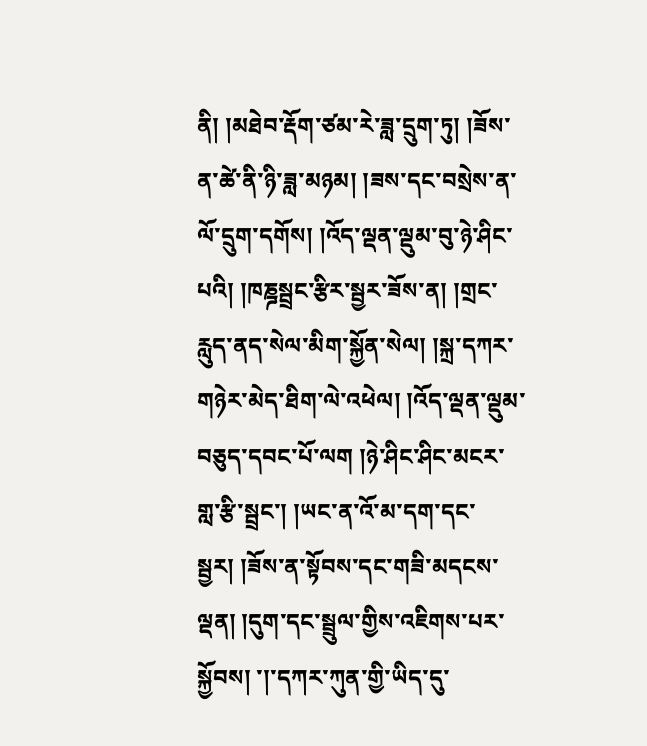ནི། །མཐེབ་རྡོག་ཙམ་རེ་ཟླ་དྲུག་ཏུ། །ཟོས་ན་ཚེ་ནི་ཉི་ཟླ་མཉམ། །ཟས་དང་བསྲེས་ན་ལོ་དྲུག་དགོས། །འོད་ལྡན་ལྡུམ་བུ་ཉེ་ཤིང་པའི། །ཁཎྜསྦྲང་རྩིར་སྦྱར་ཟོས་ན། །གྲང་རླུད་ནད་སེལ་མིག་སྐྱོན་སེལ། །སྐྲ་དཀར་གཉེར་མེད་ཐིག་ལེ་འཕེལ། །འོད་ལྡན་ལྡུམ་བཅུད་དབང་པོ་ལག །ཉེ་ཤིང་ཤིང་མངར་གླ་རྩི་སྦྲང་། །ཡང་ན་འོ་མ་དག་དང་སྦྱར། །ཟོས་ན་སྟོབས་དང་གཟི་མདངས་ལྡན། །དུག་དང་སྦྲུལ་གྱིས་འཇིགས་པར་སྐྱོབས། ་།་དཀར་ཀུན་གྱི་ཡིད་དུ་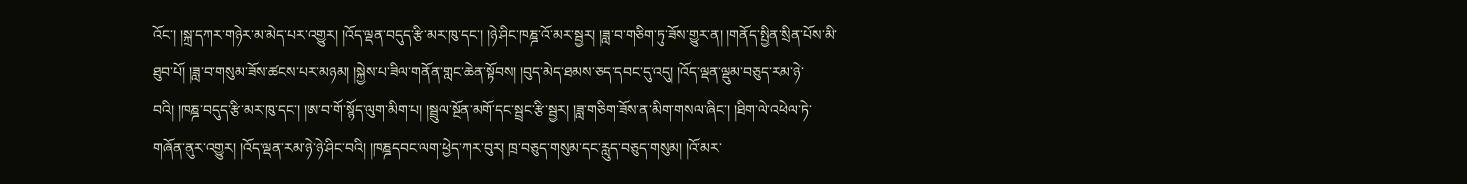འོང་། །སྐྲ་དཀར་གཉེར་མ་མེད་པར་འགྱུར། །འོད་ལྡན་བདུད་རྩི་མར་ཁུ་དང་། །ཉེ་ཤིང་ཁཎྜ་འོ་མར་སྦྱར། །ཟླ་བ་གཅིག་ཏུ་ཟོས་གྱུར་ན། །གནོད་སྤྱིན་སྲིན་པོས་མི་ཐུབ་པོ། །ཟླ་བ་གསུམ་ཟོས་ཚངས་པར་མཉམ། །སྐྱེས་པ་ཟིལ་གནོན་གླང་ཆེན་སྟོབས། །བུད་མེད་ཐམས་ཅད་དབང་དུ་འདུ། །འོད་ལྡན་ལྡུམ་བཅུད་རམ་ཉེ་བའི། །ཁཎྜ་བདུད་རྩི་མར་ཁུ་དང་། །ཨ་བ་གོ་སྙོད་ལུག་མིག་པ། །སྦྲུལ་སྔོན་མགོ་དང་སྦྲང་རྩི་སྦྱར། །ཟླ་གཅིག་ཟོས་ན་མིག་གསལ་ཞིང་། །ཐིག་ལེ་འཕེལ་ཏེ་གཞོན་ནུར་འགྱུར། །འོད་ལྡན་རམ་ཉེ་ཉེ་ཤིང་བའི། །ཁཎྜདབང་ལག་ཕྱེད་ཀར་བུར། ཁྲ་བཅུད་གསུམ་དང་རླུད་བཅུད་གསུམ། །འོ་མར་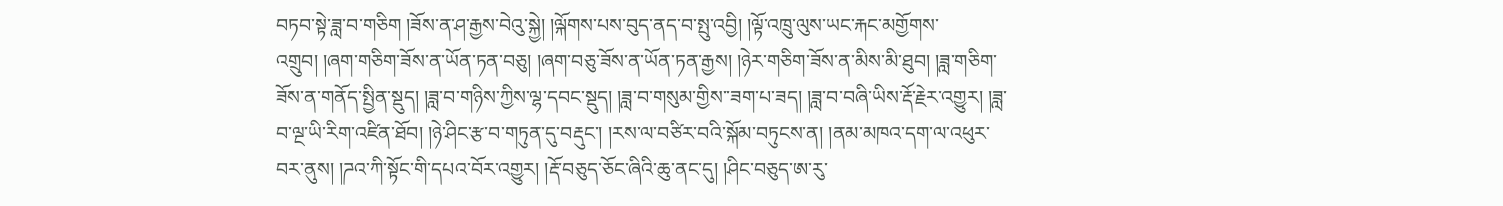བཏབ་སྟེ་ཟླ་བ་གཅིག །ཟོས་ན་ཤ་རྒྱས་བེའུ་སྐྱེ། །ལྐོགས་པས་བུད་ནད་བ་སྤུ་འབྱི། །ལྟོ་འཁྲུ་ལུས་ཡང་རྐང་མགྱོགས་འགྲུབ། །ཞག་གཅིག་ཟོས་ན་ཡོན་ཏན་བཅུ། །ཞག་བཅུ་ཟོས་ན་ཡོན་ཏན་རྒྱས། །ཉེར་གཅིག་ཟོས་ན་མིས་མི་ཐུབ། །ཟླ་གཅིག་ཟོས་ན་གནོད་སྤྱིན་སྡུད། །ཟླ་བ་གཉིས་ཀྱིས་ལྷ་དབང་སྡུད། །ཟླ་བ་གསུམ་གྱིས་་ཟག་པ་ཟད། །ཟླ་བ་བཞི་ཡིས་རྡོ་རྗེར་འགྱུར། །ཟླ་བ་ལྔ་ཡི་རིག་འཛིན་ཐོབ། །ཉེ་ཤིང་རྩ་བ་གཏུན་དུ་བརྡུང་། །རས་ལ་བཙིར་བའི་སྐོམ་བཏུངས་ན། །ནམ་མཁའ་དག་ལ་འཕུར་བར་ནུས། །ཌའ་ཀི་སྟོང་གི་དཔའ་བོར་འགྱུར། །རྡོ་བཅུད་ཅོང་ཞིའི་ཆུ་ནང་དུ། །ཤིང་བཅུད་ཨ་རུ་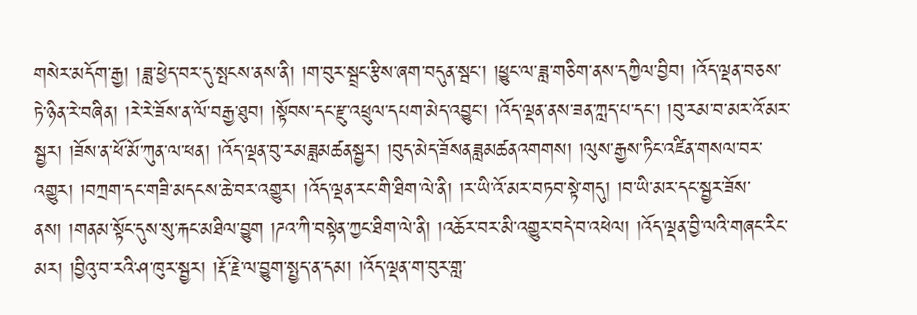གསེར་མདོག་རྒྱ། །ཟླ་ཕྱེད་བར་དུ་སྤངས་ནས་ནི། །ག་བུར་སྦྲང་རྩིས་ཞག་བདུན་སྦང་། །ཕྱུང་ལ་ཟླ་གཅིག་ནས་དཀྱིལ་བྱིབ། །འོད་ལྡན་བཅས་ཏེ་ཉིན་རེ་བཞིན། །རེ་རེ་ཟོས་ན་ལོ་བརྒྱ་ཐུབ། །སྟོབས་དང་རྫུ་འཕྲུལ་དཔག་མེད་འབྱུང་། །འོད་ལྡན་ནས་ཟན་ཀླད་པ་དང་། །བུ་རམ་བ་མར་འོ་མར་སྦྱར། །ཟོས་ན་ཕོ་མོ་ཀུན་ལ་ཕན། །འོད་ལྡན་བུ་རམཟླམཚནསྦྱར། །བུད་མེད་ཟོསནཟླམཚནའགགས། །ལུས་རྒྱས་ཏིང་འཛིན་གསལ་བར་འགྱུར། །བཀྲག་དང་གཟི་མདངས་ཆེ་བར་འགྱུར། །འོད་ལྡན་རང་གི་ཐིག་ལེ་ནི། །ར་ཡི་འོ་མར་བཏབ་སྟེ་གདུ། །བ་ཡི་མར་དང་སྦྱར་ཟོས་ནས། །གནམ་སྟོང་དུས་སུ་རྐང་མཐིལ་བྱུག །ཌའ་ཀི་བསྟེན་ཀྱང་ཐིག་ལེ་ནི། །འཆོར་བར་མི་འགྱུར་བདེ་བ་འཕེལ། །འོད་ལྡན་བྱི་ལའི་གཞང་རིང་མར། །བྱིའུ་བ་རའི་ཤ་ཁུར་སྦྱར། །རྡོ་རྗེ་ལ་བྱུག་སྤྱད་ན་དམ། །འོད་ལྡན་ག་བུར་གླ་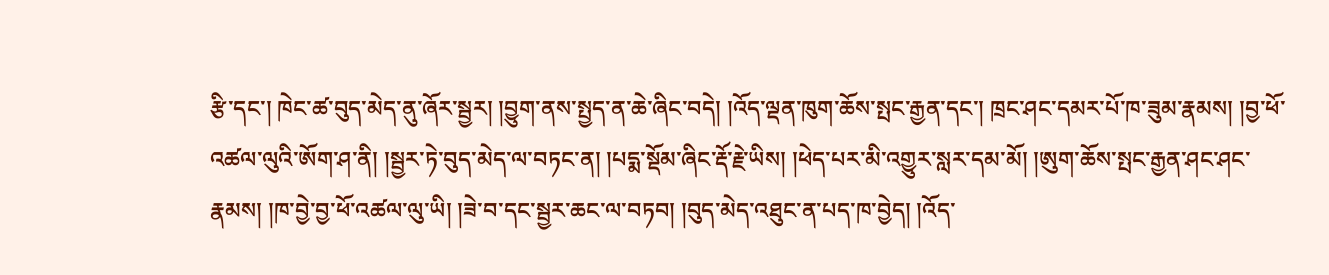རྩི་དང་། ཁེང་ཚ་བུད་མེད་ནུ་ཞོར་སྦྱར། །བྱུག་ནས་སྤྱད་ན་ཆེ་ཞིང་བདེ། །འོད་ལྡན་ཁུག་ཆོས་སྤང་རྒྱན་དང་། ཁྲང་ཤང་དམར་པོ་ཁ་ཟུམ་རྣམས། །བྱ་ཕོ་འཚལ་ལུའི་ཨོག་ཤ་ནི། །སྦྱར་ཏེ་བུད་མེད་ལ་བཏང་ན། །པདྨ་སྡོམ་ཞིང་རྡོ་རྗེ་ཡིས། །ཕེད་པར་མི་འགྱུར་སླར་དམ་མོ། །ཨུག་ཆོས་སྤང་རྒྱན་ཤང་ཤང་རྣམས། །ཁ་བྱེ་བྱ་ཕོ་འཚལ་ལུ་ཡི། །ཟེ་བ་དང་སྦྱར་ཆང་ལ་བཏབ། །བུད་མེད་འཐུང་ན་པད་ཁ་བྱེད། །འོད་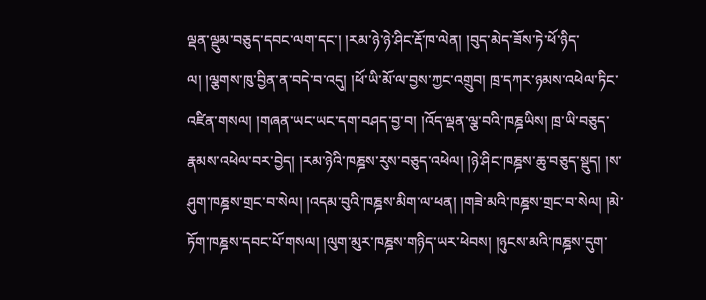ལྡན་ལྡུམ་བཅུད་དབང་ལག་དང་། །རམ་ཉེ་ཉེ་ཤིང་རྡོ་ཁ་ལེན། །བུད་མེད་ཟོས་ཏེ་ཕོ་ཉིད་ལ། །ལྕགས་ཁུ་བྱིན་ན་བདེ་བ་འདུ། །ཕོ་ཡི་མོ་ལ་བྱས་ཀྱང་འགྲུབ། ཁྲ་དཀར་ཉམས་འཕེལ་ཏིང་འཛིན་གསལ། །གཞན་ཡང་ཡང་དག་བཤད་བྱ་བ། །འོད་ལྡན་ལྕ་བའི་ཁཎྜཡིས། ཁྲ་ཡི་བཅུད་རྣམས་འཕེལ་བར་བྱེད། །རམ་ཉེའི་ཁཎྜས་རུས་བཅུད་འཕེལ། །ཉེ་ཤིང་ཁཎྜས་ཆུ་བཅུད་སྡུད། །ས་ཤུག་ཁཎྜས་གྲང་བ་སེལ། །འདམ་བུའི་ཁཎྜས་མིག་ལ་ཕན། །གཟེ་མའི་ཁཎྜས་གྲང་བ་སེལ། །མེ་ཏོག་ཁཎྜས་དབང་པོ་གསལ། །ལུག་མུར་ཁཎྜས་གཉིད་ཡར་ཕེབས། །ཉུངས་མའི་ཁཎྜས་དུག་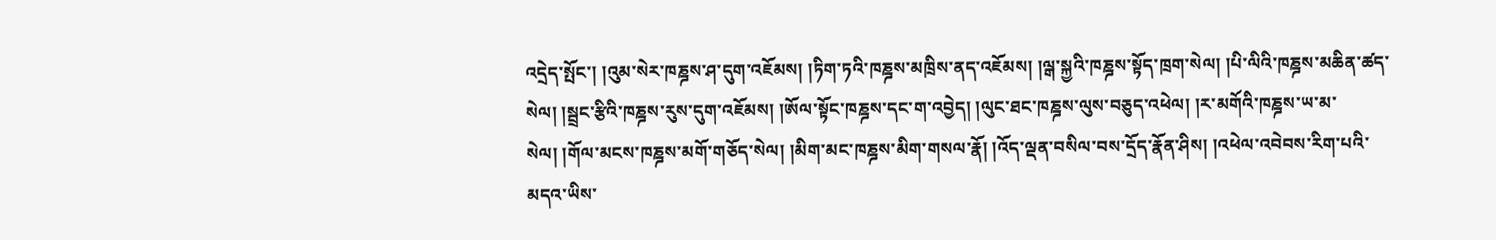འདྲེད་སྤོང་། །འུམ་སེར་ཁཎྜས་ཤ་དུག་འཇོམས། །ཏིག་ཏའི་ཁཎྜས་མཁྲིས་ནད་འཇོམས། །ལྒ་སྐྱའི་ཁཎྜས་སྟོད་ཁྲག་སེལ། །པི་ལིའི་ཁཎྜས་མཆིན་ཚད་སེལ། །སྦྲང་རྩིའི་ཁཎྜས་རུས་དུག་འཇོམས། །ཨོལ་སྟོང་ཁཎྜས་དང་ག་འབྱེད། །ལུང་ཐང་ཁཎྜས་ལུས་བཅུད་འཕེལ། །ར་མགོའི་ཁཎྜས་ཡ་མ་སེལ། །གོལ་མངས་ཁཎྜས་མགོ་གཅོད་སེལ། །མིག་མང་ཁཎྜས་མིག་གསལ་རྣོ། །འོད་ལྡན་བསིལ་བས་དྲོད་རྣོན་ཤིས། །འཕེལ་འབེབས་རིག་པའི་མདའ་ཡིས་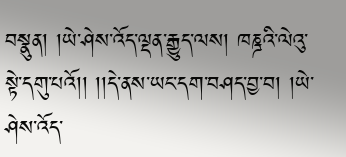བསྣུན། །ཡེ་ཤེས་འོད་ལྡན་རྒྱུད་ལས། ཁཎྜའི་ལེའུ་སྟེ་དགུ་པའོ།། །།དེ་ནས་ཡང་དག་བཤད་བྱ་བ། །ཡེ་ཤེས་འོད་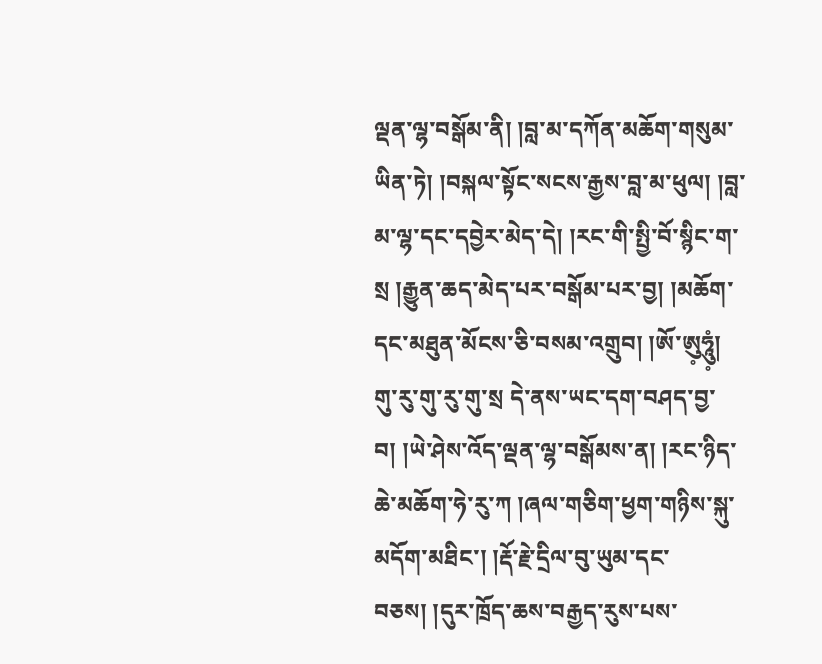ལྡན་ལྷ་བསྒོམ་ནི། །བླ་མ་དཀོན་མཆོག་གསུམ་ཡིན་ཏེ། །བསྐལ་སྟོང་སངས་རྒྱས་བླ་མ་ཕུལ། །བླ་མ་ལྷ་དང་དབྱེར་མེད་དེ། །རང་གི་སྤྱི་བོ་སྙིང་ག་སྲ །རྒྱུན་ཆད་མེད་པར་བསྒོམ་པར་བྱ། །མཆོག་དང་མཐུན་མོངས་ཅི་བསམ་འགྲུབ། །ཨོ་ཨུ༷ཧཱུཾ༷། གུ་རུ་གུ་རུ་གུ་སྲ དེ་ནས་ཡང་དག་བཤད་བྱ་བ། །ཡེ་ཤེས་འོད་ལྡན་ལྷ་བསྒོམས་ན། །རང་ཉིད་ཆེ་མཆོག་ཧེ་རུ་ཀ །ཞལ་གཅིག་ཕྱག་གཉིས་སྐུ་མདོག་མཐིང་། །རྡོ་རྗེ་དྲིལ་བུ་ཡུམ་དང་བཅས། །དུར་ཁྲོད་ཆས་བརྒྱད་རུས་པས་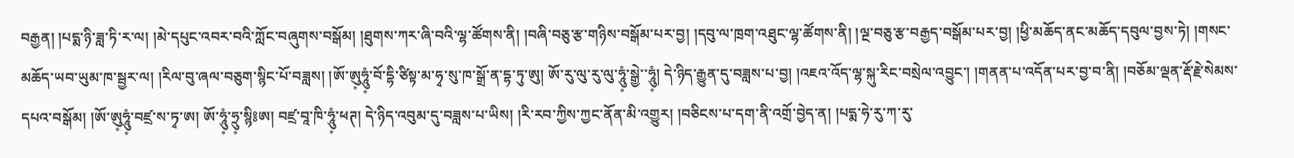བརྒྱན། །པདྨ་ཉི་ཟླ་ཏི་ར་ལ། །མེ་དཔུང་འབར་བའི་ཀློང་བཞུགས་བསྒོམ། །ཐུགས་ཀར་ཞི་བའི་ལྷ་ཚོགས་ནི། །བཞི་བཅུ་རྩ་གཉིས་བསྒོམ་པར་བྱ། །དབུ་ལ་ཁྲག་འཐུང་ལྷ་ཚོགས་ནི། །ལྔ་བཅུ་རྩ་བརྒྱད་བསྒོམ་པར་བྱ། །ཕྱི་མཆོད་ནང་མཆོད་དབུལ་བྱས་ཏེ། །གསང་མཆོད་ཡབ་ཡུམ་ཁ་སྦྱར་ལ། །རིལ་བུ་ཞལ་བཅུག་སྙིང་པོ་བཟླས། །ཨོ་ཨུ༷ཧཱུཾ༷་བོ་དྷི་ཙིསྟ་མ་ཧྭ་སུ་ཁ་སྒྲོ་ན་དྷ་ཏུ་ཨུ། ཨོ་རུ་ལུ་རུ་ལུ་ཧཱུཾ༷་སྒྱེ་་ཧཱུཾ༷། དེ་ཉིད་རྒྱུན་དུ་བཟླས་པ་བྱ། །འཇའ་འོད་ལྷ་སྐུ་རིང་བསྲེལ་འབྱུང་། །གནན་པ་འདོན་པར་བྱ་བ་ནི། །བཅོམ་ལྡན་རྡོ་རྗེ་སེམས་དཔའ་བསྒོམ། །ཨོ་ཨུ༷ཧཱུཾ༷་བཛྲ་ས་ཏྭ་ཨ། ཨོ་ཧཱུཾ༷་ཧྲུ༷་སྙི༔ཨ། བཛྲ་བཱ་ཁི་ཧཱུཾ༷་ཕཊ། དེ་ཉིད་འབུམ་དུ་བཟླས་པ་ཡིས། །རི་རབ་ཀྱིས་ཀྱང་ནོན་མི་འགྱུར། །བཅིངས་པ་དག་ནི་འགྲོ་བྱེད་ན། །པདྨ་ཧེ་རུ་ཀ་རུ་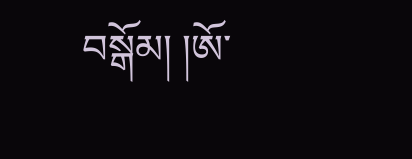བསྒོམ། །ཨོ་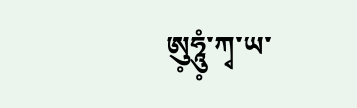ཨུ༷ཧཱུཾ༷་ཀྭ་ཡ་